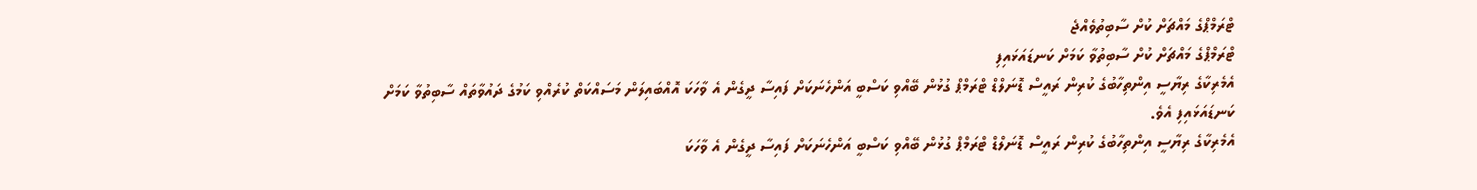ޓްރަމްޕްގެ މައްޗަށް ކުށް ސާބިތުވެއްޖެ
ޓްރަމްޕްގެ މައްޗަށް ކުށް ސާބިތުވާ ކަމަށް ކަނޑައަޅައިފި
އެމެރިކާގެ ރިޔާސީ އިންތިހާބުގެ ކުރިން ރައީސް ޑޮނަލްޑް ޓްރަމްޕް ގުޅުން ބޭއްވި ކަސްބީ އަންހެނަކަށް ފައިސާ ދީގެން އެ ވާހަކަ އޮއްބައިލަން މަސައްކަތް ކުރެއްވި ކަމުގެ ދައުވާތައް ސާބިތުވާ ކަމަށް ކަނޑައަޅައިފި އެވެ.
އެމެރިކާގެ ރިޔާސީ އިންތިހާބުގެ ކުރިން ރައީސް ޑޮނަލްޑް ޓްރަމްޕް ގުޅުން ބޭއްވި ކަސްބީ އަންހެނަކަށް ފައިސާ ދީގެން އެ ވާހަކަ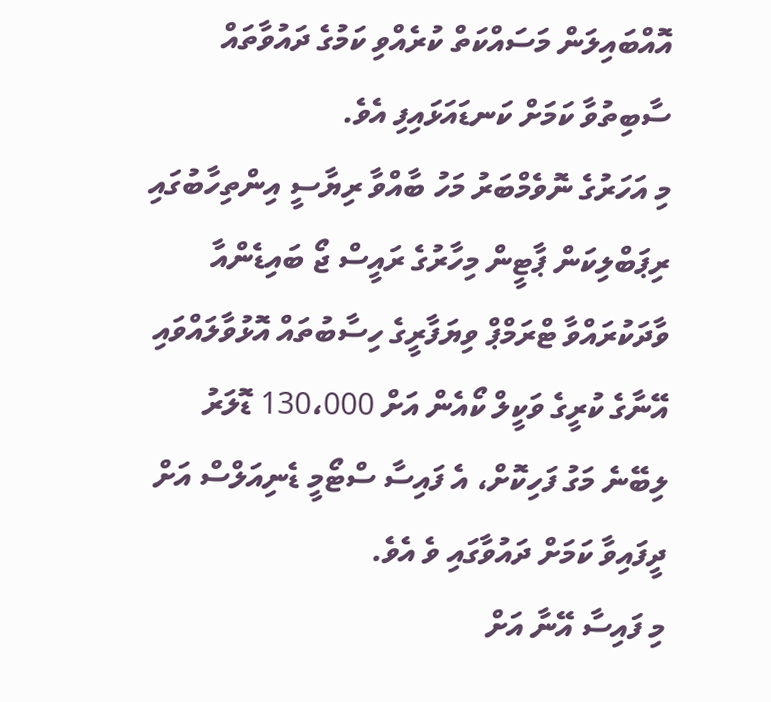އޮއްބައިލަން މަސައްކަތް ކުރެއްވި ކަމުގެ ދައުވާތައް ސާބިތުވާ ކަމަށް ކަނޑައަޅައިފި އެވެ.
މި އަހަރުގެ ނޮވެމްބަރު މަހު ބާއްވާ ރިޔާސީ އިންތިހާބުގައި ރިޕަބްލިކަން ޕާޓީން މިހާރުގެ ރައީސް ޖޯ ބައިޑެންއާ ވާދަކުރައްވާ ޓްރަމްޕް ވިޔަފާރީގެ ހިސާބުތައް އޮޅުވާލައްވައި އޭނާގެ ކުރީގެ ވަކީލް ކޯއެން އަށް 130،000 ޑޮލަރު ލިބޭނެ މަގު ފަހިކޮށް، އެ ފައިސާ ސްޓޯމީ ޑެނިއަލްސް އަށް ދީފައިވާ ކަމަށް ދައުވާގައި ވެ އެވެ.
މި ފައިސާ އޭނާ އަށް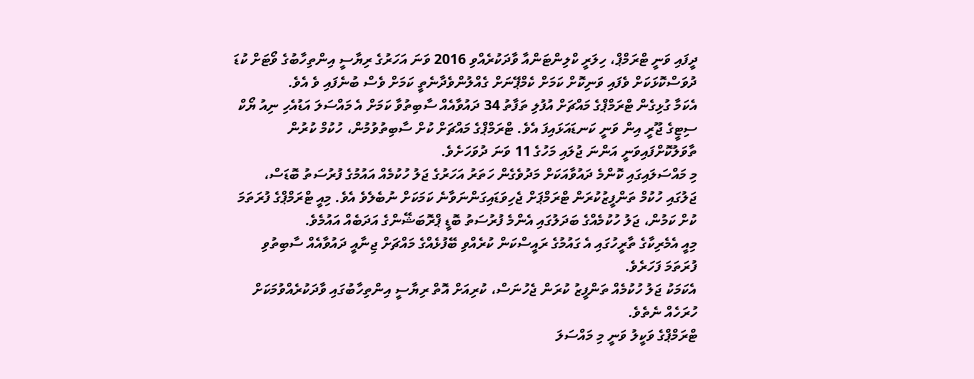ދީފައި ވަނީ ޓްރަމްޕް، ހިލަރީ ކްލިންޓަންއާ ވާދަކުރެއްވި 2016 ވަނަ އަހަރުގެ ރިޔާސީ އިންތިހާބުގެ ވޯޓަށް ކުޑަ ދުވަސްކޮޅަކަށް ވެފައި ވަނިކޮށް ކަމަށް ކެމްޕޭނަށް ގެއްލުންވެދާނެތީ ކަމަށް ވެސް ބުނެފައި ވެ އެވެ.
އެކަމާ ގުޅިގެން ޓްރަމްޕްގެ މައްޗަށް އުފުލި ތަފާތު 34 ދައުވާއެއް ސާބިތުވާ ކަމަށް އެ މައްސަލަ އަޑުއެހި ނިއު ޔޯކް ސިޓީގެ ޖޫރީ އިން ވަނީ ކަނޑައަޅައިފަ އެވެ. ޓްރަމްޕްގެ މައްޗަށް ކުށް ސާބިތުވުމުން، ހުކުމް ކުރުން ތާވަލުކޮށްފައިވަނީ އަންނަ ޖުލައި މަހުގެ 11 ވަނަ ދުވަހަށެވެ.
މި މައްސަލައިގައި ކޮންމެ ދައުވާއަކަށް މަދުވެގެން ހަތަރު އަހަރުގެ ޖަލު ހުކުމެއް އައުމުގެ ފުރުސަތު ބޮޑަސް، ޖަލުގައި ހުކުމް ތަންފީޒުކުރަން ޓްރަމްޕަށް ޖެހިވަޑައިގަންނަވާނެ ކަމަކަށް ނުބެލެވެ އެވެ. މިއީ ޓްރަމްޕްގެ ފުރަތަމަ ކުށް ކަމުން، ޖަލު ހުކުމެއްގެ ބަދަލުގައި އެންމެ ފުރުސަތު ބޮޑީ ޕްރޮބަޝޭންގެ އަދަބެއް އައުމެވެ.
މިއީ އެމެރިކާގެ ތާރީހުގައި އެ ގައުމުގެ ރައީސްކަން ކުރެއްވި ބޭފުޅެއްގެ މައްޗަށް ޖިނާއީ ދައުވާއެއް ސާބިތުވި ފުރަތަމަ ފަހަރެވެ.
އެކަމަކު ޖަލު ހުކުމެއް ތަންފީޒު ކުރަން ޖެހުނަސް، ކުރިއަށް އޮތް ރިޔާސީ އިންތިހާބުގައި ވާދަކުރެއްވުމަކަށް ހުރަހެއް ނެތެވެ.
ޓްރަމްޕްގެ ވަކީލު ވަނީ މި މައްސަލަ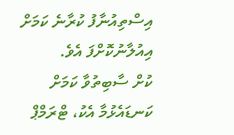އިސްތިއުނާފު ކުރާނެ ކަމަށް އިއުލާނުކޮށްފަ އެވެ.
ކުށް ސާބިތުވާ ކަމަށް ކަނޑައެޅުމާ އެކު، ޓްރަމްޕް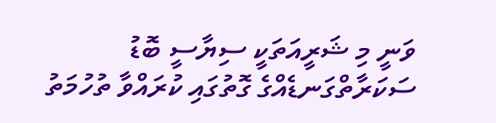ވަނީ މި ޝަރީއަތަކީ ސިޔާސީ ބޮޑު ސަކަރާތްގަނޑެއްގެ ގޮތުގައި ކުރައްވާ ތުހުމަތު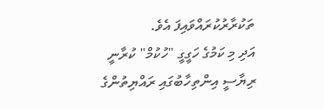ތަކުރާރުކުރައްވައިފަ އެވެ.
އަދި މި ކަމުގެ ހަގީގީ "ހުކުމް" ކުރާނީ ރިޔާސީ އިންތިހާބުގައި ރައްޔިތުންގެ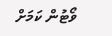ވޯޓުން ކަމަށް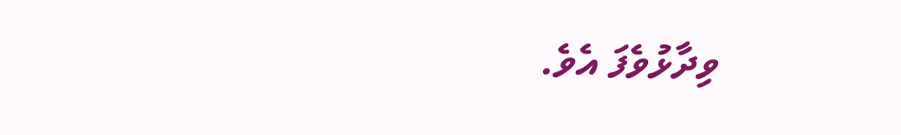ވިދާޅުވެފަ އެވެ.